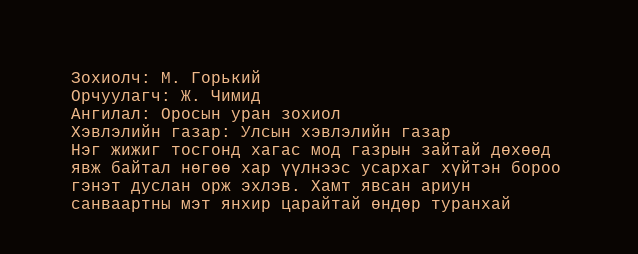Зохиолч: М. Горький
Орчуулагч: Ж. Чимид
Ангилал: Оросын уран зохиол
Хэвлэлийн газар: Улсын хэвлэлийн газар
Нэг жижиг тосгонд хагас мод газрын зайтай дөхөөд явж байтал нөгөө хар үүлнээс усархаг хүйтэн бороо гэнэт дуслан орж эхлэв. Хамт явсан ариун санваартны мэт янхир царайтай өндөр туранхай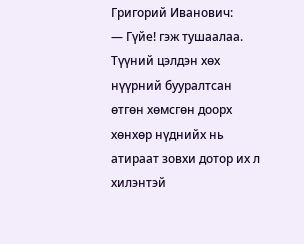Григорий Иванович:
— Гүйе! гэж тушаалаа.
Түүний цэлдэн хөх нүүрний бууралтсан өтгөн хөмсгөн доорх хөнхөр нүднийх нь атираат зовхи дотор их л хилэнтэй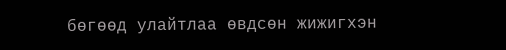бөгөөд улайтлаа өвдсөн жижигхэн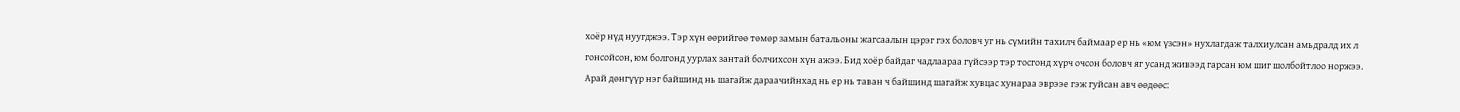хоёр нүд нуугджээ. Тэр хүн өөрийгөө төмөр замын батальоны жагсаалын цэрэг гэх боловч уг нь сүмийн тахилч баймаар ер нь «юм үзсэн» нухлагдаж талхиулсан амьдралд их л гонсойсон, юм болгонд уурлах зантай болчихсон хүн ажээ. Бид хоёр байдаг чадлаараа гүйсээр тэр тосгонд хүрч очсон боловч яг усанд живээд гарсан юм шиг шолбойтлоо норжээ.
Арай дөнгүүр нэг байшинд нь шагайж дараачийнхад нь ер нь таван ч байшинд шагайж хувцас хунараа эврээе гэж гуйсан авч өөдөөс: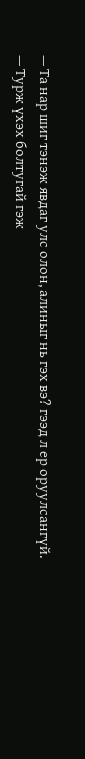— Та нар шиг тэнэж явдаг улс олон, алиныг нь гэх вэ? гээд л ер оруулсангүй.
— Турж үхэх болтугай гэж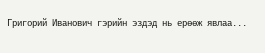Григорий Иванович гэрийн эздэд нь ерөөж явлаа...